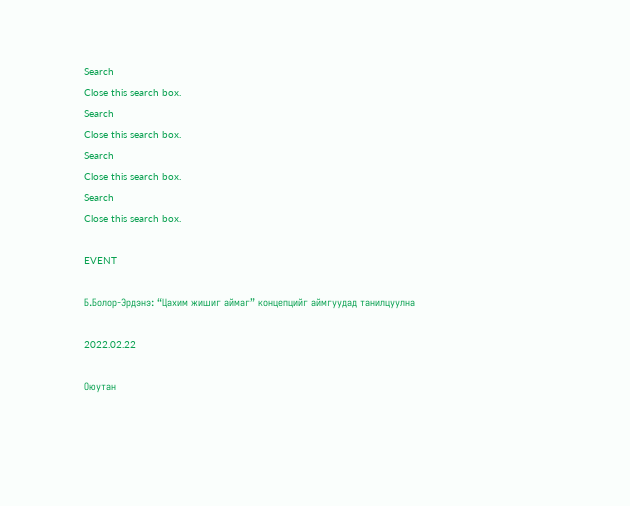Search
Close this search box.
Search
Close this search box.
Search
Close this search box.
Search
Close this search box.

EVENT

Б.Болор-Эрдэнэ: “Цахим жишиг аймаг” концепцийг аймгуудад танилцуулна

2022.02.22

Оюутан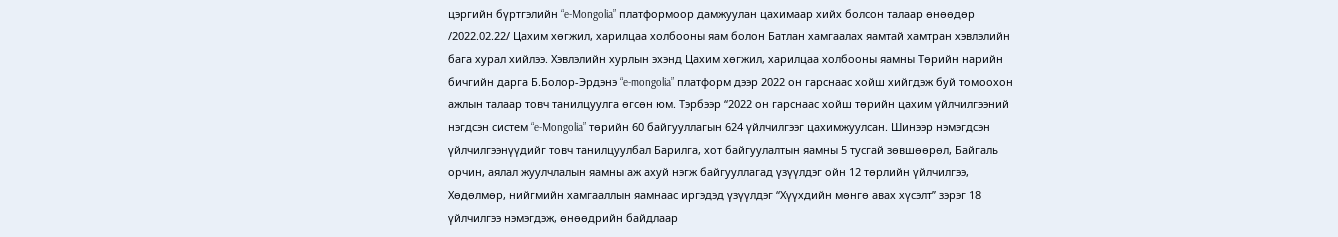цэргийн бүртгэлийн “e-Mongolia” платформоор дамжуулан цахимаар хийх болсон талаар өнөөдөр /2022.02.22/ Цахим хөгжил, харилцаа холбооны яам болон Батлан хамгаалах яамтай хамтран хэвлэлийн бага хурал хийлээ. Хэвлэлийн хурлын эхэнд Цахим хөгжил, харилцаа холбооны яамны Төрийн нарийн бичгийн дарга Б.Болор-Эрдэнэ “e-mongolia” платформ дээр 2022 он гарснаас хойш хийгдэж буй томоохон ажлын талаар товч танилцуулга өгсөн юм. Тэрбээр “2022 он гарснаас хойш төрийн цахим үйлчилгээний нэгдсэн систем “e-Mongolia” төрийн 60 байгууллагын 624 үйлчилгээг цахимжуулсан. Шинээр нэмэгдсэн үйлчилгээнүүдийг товч танилцуулбал Барилга, хот байгуулалтын яамны 5 тусгай зөвшөөрөл, Байгаль орчин, аялал жуулчлалын яамны аж ахуй нэгж байгууллагад үзүүлдэг ойн 12 төрлийн үйлчилгээ, Хөдөлмөр, нийгмийн хамгааллын яамнаас иргэдэд үзүүлдэг “Хүүхдийн мөнгө авах хүсэлт” зэрэг 18 үйлчилгээ нэмэгдэж, өнөөдрийн байдлаар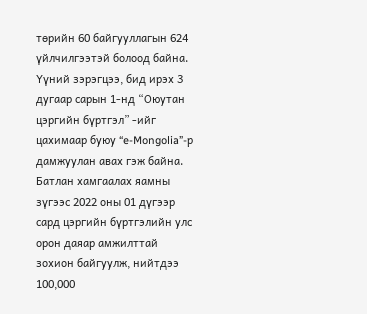төрийн 60 байгууллагын 624 үйлчилгээтэй болоод байна. Үүний зэрэгцээ, бид ирэх 3 дугаар сарын 1-нд “Оюутан цэргийн бүртгэл” -ийг цахимаар буюу “e-Mongolia”-р дамжуулан авах гэж байна. Батлан хамгаалах яамны зүгээс 2022 оны 01 дүгээр сард цэргийн бүртгэлийн улс орон даяар амжилттай зохион байгуулж, нийтдээ 100,000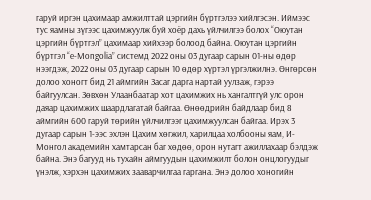гаруй иргэн цахимаар амжилттай цэргийн бүртгэлээ хийлгэсэн. Иймээс тус яамны зүгээс цахимжуулж буй хоёр дахь үйлчилгээ болох “Оюутан цэргийн бүртгэл” цахимаар хийхээр болоод байна. Оюутан цэргийн бүртгэл “e-Mongolia” системд 2022 оны 03 дугаар сарын 01-ны өдөр нээгдэж, 2022 оны 03 дугаар сарын 10 өдөр хүртэл үргэлжилнэ. Өнгөрсөн долоо хоногт бид 21 аймгийн Засаг дарга нартай уулзаж, гэрээ байгуулсан. Зөвхөн Улаанбаатар хот цахимжих нь хангалтгүй улс орон даяар цахимжих шаардлагатай байгаа. Өнөөдрийн байдлаар бид 8 аймгийн 600 гаруй төрийн үйлчилгээг цахимжуулсан байгаа. Ирэх 3 дугаар сарын 1-ээс эхлэн Цахим хөгжил, харилцаа холбооны яам, И-Монгол академийн хамтарсан баг хөдөө, орон нутагт ажиллахаар бэлдэж байна. Энэ багууд нь тухайн аймгуудын цахимжилт болон онцлогуудыг үнэлж, хэрхэн цахимжих зааварчилгаа гаргана. Энэ долоо хоногийн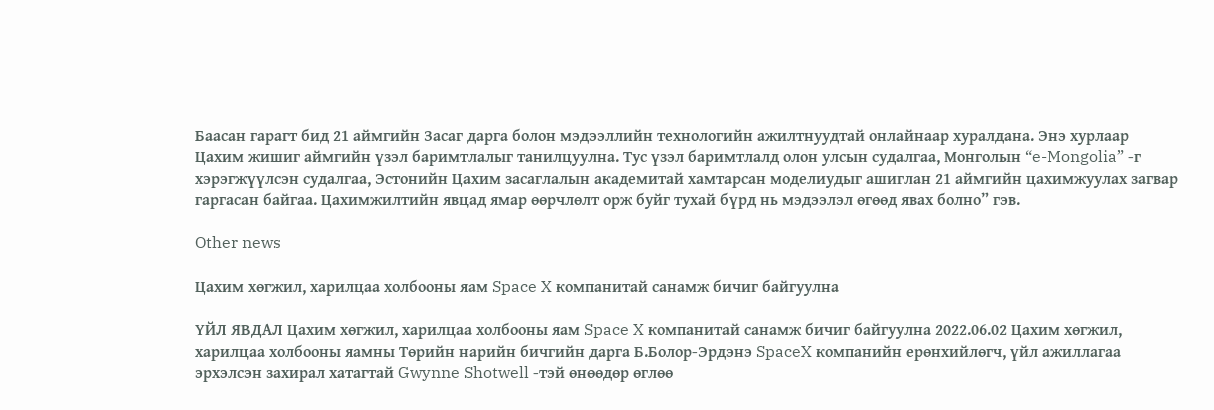Баасан гарагт бид 21 аймгийн Засаг дарга болон мэдээллийн технологийн ажилтнуудтай онлайнаар хуралдана. Энэ хурлаар Цахим жишиг аймгийн үзэл баримтлалыг танилцуулна. Тус үзэл баримтлалд олон улсын судалгаа, Монголын “e-Mongolia” -г хэрэгжүүлсэн судалгаа, Эстонийн Цахим засаглалын академитай хамтарсан моделиудыг ашиглан 21 аймгийн цахимжуулах загвар гаргасан байгаа. Цахимжилтийн явцад ямар өөрчлөлт орж буйг тухай бүрд нь мэдээлэл өгөөд явах болно” гэв.

Other news

Цахим хөгжил, харилцаа холбооны яам Space X компанитай санамж бичиг байгуулна

ҮЙЛ ЯВДАЛ Цахим хөгжил, харилцаа холбооны яам Space X компанитай санамж бичиг байгуулна 2022.06.02 Цахим хөгжил, харилцаа холбооны яамны Төрийн нарийн бичгийн дарга Б.Болор-Эрдэнэ SpaceX компанийн ерөнхийлөгч, үйл ажиллагаа эрхэлсэн захирал хатагтай Gwynne Shotwell -тэй өнөөдөр өглөө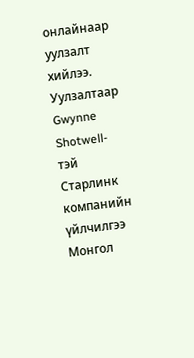онлайнаар уулзалт хийлээ. Уулзалтаар Gwynne Shotwell-тэй Старлинк компанийн үйлчилгээ Монгол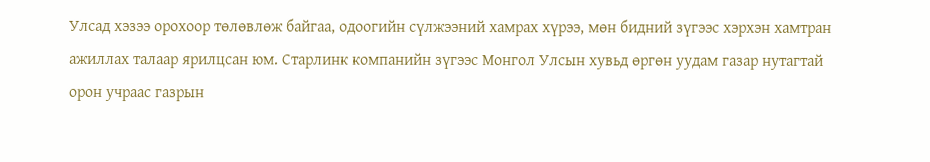Улсад хэзээ орохоор төлөвлөж байгаа, одоогийн сүлжээний хамрах хүрээ, мөн бидний зүгээс хэрхэн хамтран ажиллах талаар ярилцсан юм. Старлинк компанийн зүгээс Монгол Улсын хувьд өргөн уудам газар нутагтай орон учраас газрын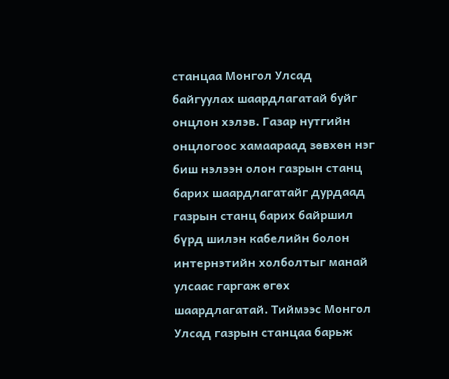станцаа Монгол Улсад байгуулах шаардлагатай буйг онцлон хэлэв. Газар нутгийн онцлогоос хамаараад зөвхөн нэг биш нэлээн олон газрын станц барих шаардлагатайг дурдаад газрын станц барих байршил бүрд шилэн кабелийн болон интернэтийн холболтыг манай улсаас гаргаж өгөх шаардлагатай. Тиймээс Монгол Улсад газрын станцаа барьж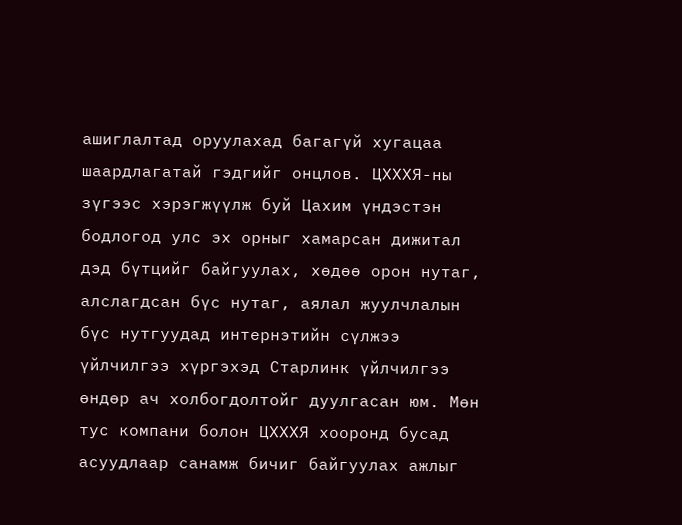ашиглалтад оруулахад багагүй хугацаа шаардлагатай гэдгийг онцлов. ЦХХХЯ-ны зүгээс хэрэгжүүлж буй Цахим үндэстэн бодлогод улс эх орныг хамарсан дижитал дэд бүтцийг байгуулах, хөдөө орон нутаг, алслагдсан бүс нутаг, аялал жуулчлалын бүс нутгуудад интернэтийн сүлжээ үйлчилгээ хүргэхэд Старлинк үйлчилгээ өндөр ач холбогдолтойг дуулгасан юм. Мөн тус компани болон ЦХХХЯ хооронд бусад асуудлаар санамж бичиг байгуулах ажлыг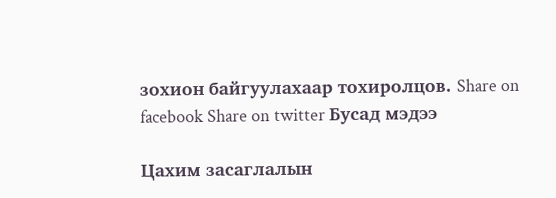зохион байгуулахаар тохиролцов. Share on facebook Share on twitter Бусад мэдээ

Цахим засаглалын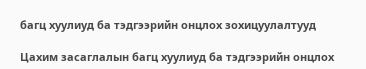багц хуулиуд ба тэдгээрийн онцлох зохицуулалтууд

Цахим засаглалын багц хуулиуд ба тэдгээрийн онцлох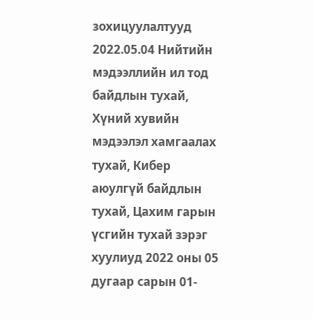зохицуулалтууд 2022.05.04 Нийтийн мэдээллийн ил тод байдлын тухай, Хүний хувийн мэдээлэл хамгаалах тухай, Кибер аюулгүй байдлын тухай, Цахим гарын үсгийн тухай зэрэг хуулиуд 2022 оны 05 дугаар сарын 01-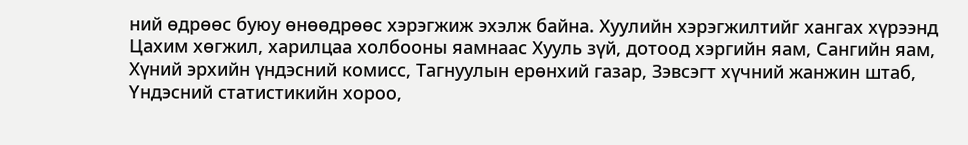ний өдрөөс буюу өнөөдрөөс хэрэгжиж эхэлж байна. Хуулийн хэрэгжилтийг хангах хүрээнд Цахим хөгжил, харилцаа холбооны яамнаас Хууль зүй, дотоод хэргийн яам, Сангийн яам, Хүний эрхийн үндэсний комисс, Тагнуулын ерөнхий газар, Зэвсэгт хүчний жанжин штаб, Үндэсний статистикийн хороо,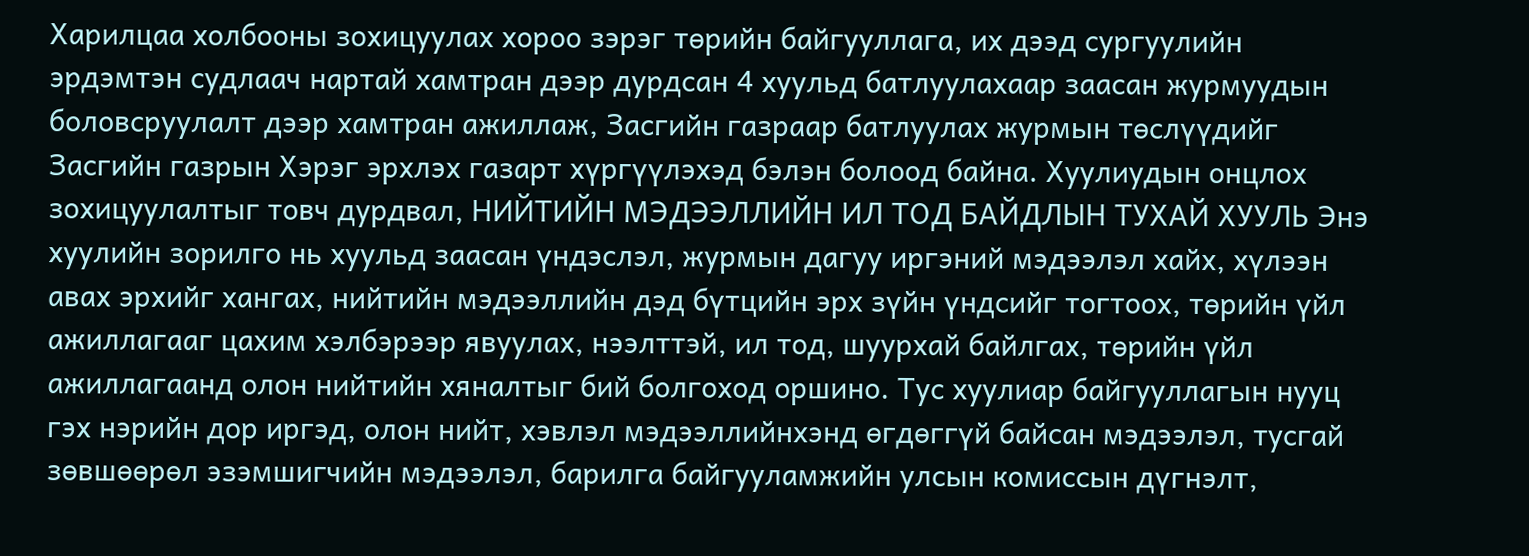Харилцаа холбооны зохицуулах хороо зэрэг төрийн байгууллага, их дээд сургуулийн эрдэмтэн судлаач нартай хамтран дээр дурдсан 4 хуульд батлуулахаар заасан журмуудын боловсруулалт дээр хамтран ажиллаж, Засгийн газраар батлуулах журмын төслүүдийг Засгийн газрын Хэрэг эрхлэх газарт хүргүүлэхэд бэлэн болоод байна. Хуулиудын онцлох зохицуулалтыг товч дурдвал, НИЙТИЙН МЭДЭЭЛЛИЙН ИЛ ТОД БАЙДЛЫН ТУХАЙ ХУУЛЬ Энэ хуулийн зорилго нь хуульд заасан үндэслэл, журмын дагуу иргэний мэдээлэл хайх, хүлээн авах эрхийг хангах, нийтийн мэдээллийн дэд бүтцийн эрх зүйн үндсийг тогтоох, төрийн үйл ажиллагааг цахим хэлбэрээр явуулах, нээлттэй, ил тод, шуурхай байлгах, төрийн үйл ажиллагаанд олон нийтийн хяналтыг бий болгоход оршино. Тус хуулиар байгууллагын нууц гэх нэрийн дор иргэд, олон нийт, хэвлэл мэдээллийнхэнд өгдөггүй байсан мэдээлэл, тусгай зөвшөөрөл эзэмшигчийн мэдээлэл, барилга байгууламжийн улсын комиссын дүгнэлт,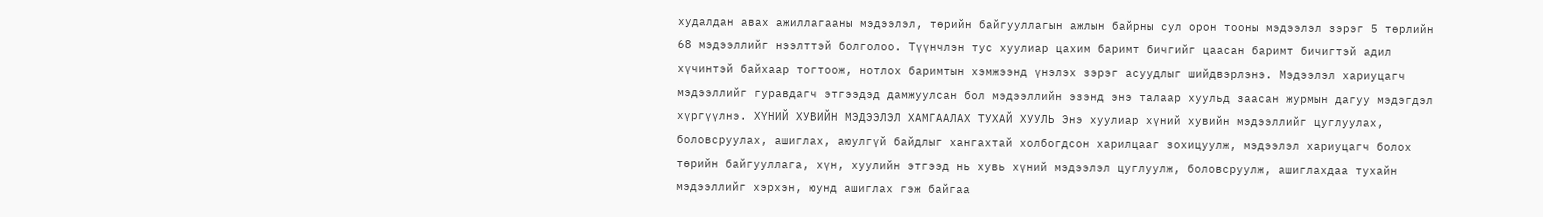худалдан авах ажиллагааны мэдээлэл, төрийн байгууллагын ажлын байрны сул орон тооны мэдээлэл зэрэг 5 төрлийн 68 мэдээллийг нээлттэй болголоо. Түүнчлэн тус хуулиар цахим баримт бичгийг цаасан баримт бичигтэй адил хүчинтэй байхаар тогтоож, нотлох баримтын хэмжээнд үнэлэх зэрэг асуудлыг шийдвэрлэнэ. Мэдээлэл хариуцагч мэдээллийг гуравдагч этгээдэд дамжуулсан бол мэдээллийн эзэнд энэ талаар хуульд заасан журмын дагуу мэдэгдэл хүргүүлнэ. ХҮНИЙ ХУВИЙН МЭДЭЭЛЭЛ ХАМГААЛАХ ТУХАЙ ХУУЛЬ Энэ хуулиар хүний хувийн мэдээллийг цуглуулах, боловсруулах, ашиглах, аюулгүй байдлыг хангахтай холбогдсон харилцааг зохицуулж, мэдээлэл хариуцагч болох төрийн байгууллага, хүн, хуулийн этгээд нь хувь хүний мэдээлэл цуглуулж, боловсруулж, ашиглахдаа тухайн мэдээллийг хэрхэн, юунд ашиглах гэж байгаа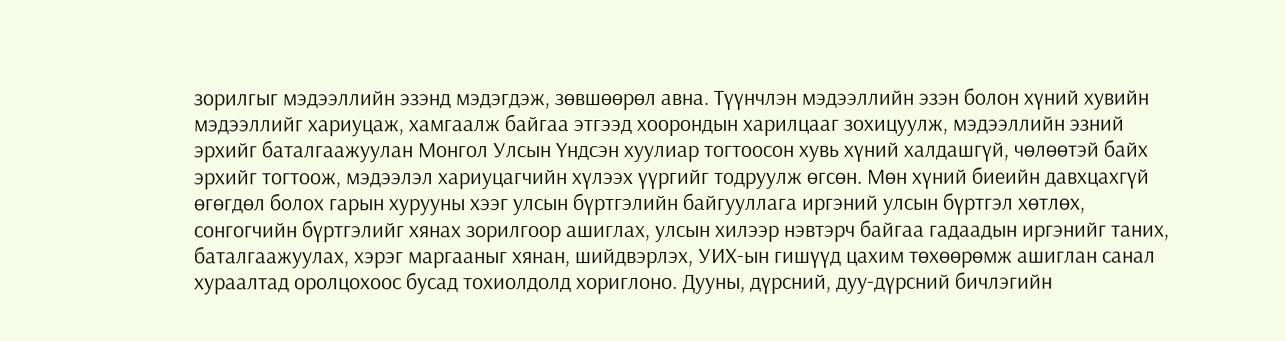зорилгыг мэдээллийн эзэнд мэдэгдэж, зөвшөөрөл авна. Түүнчлэн мэдээллийн эзэн болон хүний хувийн мэдээллийг хариуцаж, хамгаалж байгаа этгээд хоорондын харилцааг зохицуулж, мэдээллийн эзний эрхийг баталгаажуулан Монгол Улсын Үндсэн хуулиар тогтоосон хувь хүний халдашгүй, чөлөөтэй байх эрхийг тогтоож, мэдээлэл хариуцагчийн хүлээх үүргийг тодруулж өгсөн. Мөн хүний биеийн давхцахгүй өгөгдөл болох гарын хурууны хээг улсын бүртгэлийн байгууллага иргэний улсын бүртгэл хөтлөх, сонгогчийн бүртгэлийг хянах зорилгоор ашиглах, улсын хилээр нэвтэрч байгаа гадаадын иргэнийг таних, баталгаажуулах, хэрэг маргааныг хянан, шийдвэрлэх, УИХ-ын гишүүд цахим төхөөрөмж ашиглан санал хураалтад оролцохоос бусад тохиолдолд хориглоно. Дууны, дүрсний, дуу-дүрсний бичлэгийн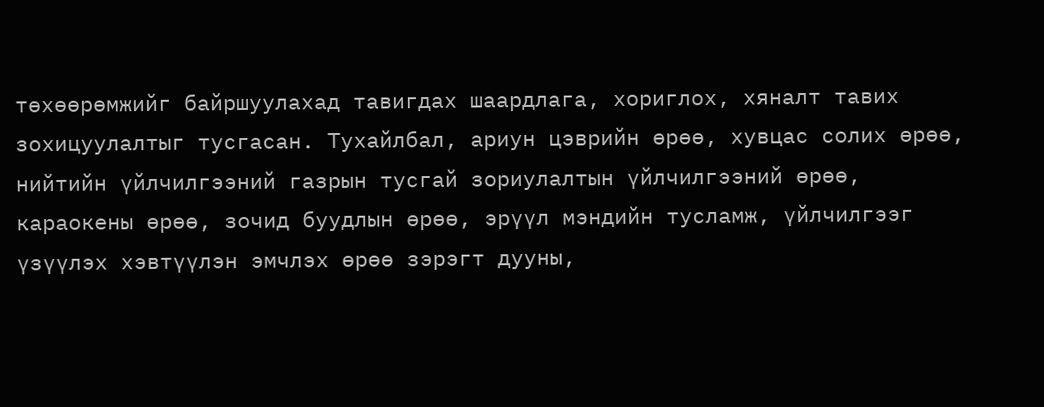төхөөрөмжийг байршуулахад тавигдах шаардлага, хориглох, хяналт тавих зохицуулалтыг тусгасан. Тухайлбал, ариун цэврийн өрөө, хувцас солих өрөө, нийтийн үйлчилгээний газрын тусгай зориулалтын үйлчилгээний өрөө, караокены өрөө, зочид буудлын өрөө, эрүүл мэндийн тусламж, үйлчилгээг үзүүлэх хэвтүүлэн эмчлэх өрөө зэрэгт дууны,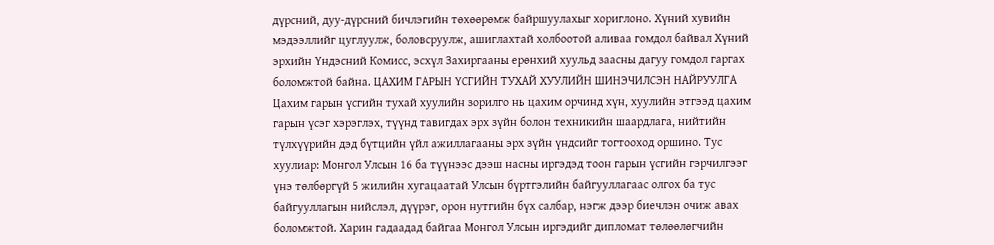дүрсний, дуу-дүрсний бичлэгийн төхөөрөмж байршуулахыг хориглоно. Хүний хувийн мэдээллийг цуглуулж, боловсруулж, ашиглахтай холбоотой аливаа гомдол байвал Хүний эрхийн Үндэсний Комисс, эсхүл Захиргааны ерөнхий хуульд заасны дагуу гомдол гаргах боломжтой байна. ЦАХИМ ГАРЫН ҮСГИЙН ТУХАЙ ХУУЛИЙН ШИНЭЧИЛСЭН НАЙРУУЛГА Цахим гарын үсгийн тухай хуулийн зорилго нь цахим орчинд хүн, хуулийн этгээд цахим гарын үсэг хэрэглэх, түүнд тавигдах эрх зүйн болон техникийн шаардлага, нийтийн түлхүүрийн дэд бүтцийн үйл ажиллагааны эрх зүйн үндсийг тогтооход оршино. Тус хуулиар: Монгол Улсын 16 ба түүнээс дээш насны иргэдэд тоон гарын үсгийн гэрчилгээг үнэ төлбөргүй 5 жилийн хугацаатай Улсын бүртгэлийн байгууллагаас олгох ба тус байгууллагын нийслэл, дүүрэг, орон нутгийн бүх салбар, нэгж дээр биечлэн очиж авах боломжтой. Харин гадаадад байгаа Монгол Улсын иргэдийг дипломат төлөөлөгчийн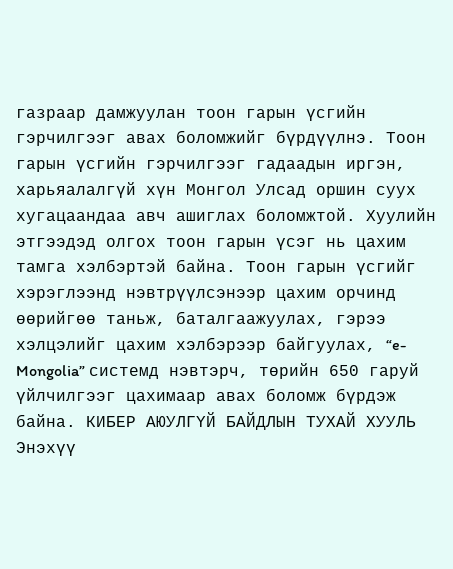газраар дамжуулан тоон гарын үсгийн гэрчилгээг авах боломжийг бүрдүүлнэ. Тоон гарын үсгийн гэрчилгээг гадаадын иргэн, харьяалалгүй хүн Монгол Улсад оршин суух хугацаандаа авч ашиглах боломжтой. Хуулийн этгээдэд олгох тоон гарын үсэг нь цахим тамга хэлбэртэй байна. Тоон гарын үсгийг хэрэглээнд нэвтрүүлсэнээр цахим орчинд өөрийгөө таньж, баталгаажуулах, гэрээ хэлцэлийг цахим хэлбэрээр байгуулах, “e-Mongolia” системд нэвтэрч, төрийн 650 гаруй үйлчилгээг цахимаар авах боломж бүрдэж байна. КИБЕР АЮУЛГҮЙ БАЙДЛЫН ТУХАЙ ХУУЛЬ Энэхүү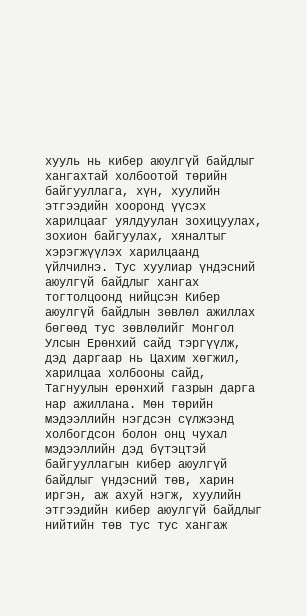хууль нь кибер аюулгүй байдлыг хангахтай холбоотой төрийн байгууллага, хүн, хуулийн этгээдийн хооронд үүсэх харилцааг уялдуулан зохицуулах, зохион байгуулах, хяналтыг хэрэгжүүлэх харилцаанд үйлчилнэ. Тус хуулиар үндэсний аюулгүй байдлыг хангах тогтолцоонд нийцсэн Кибер аюулгүй байдлын зөвлөл ажиллах бөгөөд тус зөвлөлийг Монгол Улсын Ерөнхий сайд тэргүүлж, дэд даргаар нь Цахим хөгжил, харилцаа холбооны сайд, Тагнуулын ерөнхий газрын дарга нар ажиллана. Мөн төрийн мэдээллийн нэгдсэн сүлжээнд холбогдсон болон онц чухал мэдээллийн дэд бүтэцтэй байгууллагын кибер аюулгүй байдлыг үндэсний төв, харин иргэн, аж ахуй нэгж, хуулийн этгээдийн кибер аюулгүй байдлыг нийтийн төв тус тус хангаж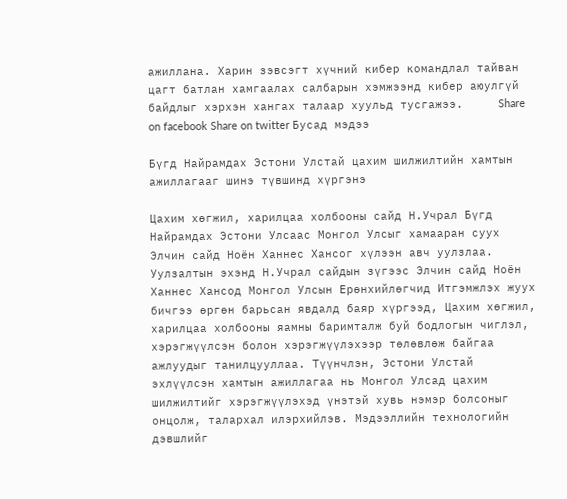ажиллана. Харин зэвсэгт хүчний кибер командлал тайван цагт батлан хамгаалах салбарын хэмжээнд кибер аюулгүй байдлыг хэрхэн хангах талаар хуульд тусгажээ.     Share on facebook Share on twitter Бусад мэдээ

Бүгд Найрамдах Эстони Улстай цахим шилжилтийн хамтын ажиллагааг шинэ түвшинд хүргэнэ

Цахим хөгжил, харилцаа холбооны сайд Н.Учрал Бүгд Найрамдах Эстони Улсаас Монгол Улсыг хамааран суух Элчин сайд Ноён Ханнес Хансог хүлээн авч уулзлаа. Уулзалтын эхэнд Н.Учрал сайдын зүгээс Элчин сайд Ноён Ханнес Хансод Монгол Улсын Ерөнхийлөгчид Итгэмжлэх жуух бичгээ өргөн барьсан явдалд баяр хүргээд, Цахим хөгжил, харилцаа холбооны яамны баримталж буй бодлогын чиглэл, хэрэгжүүлсэн болон хэрэгжүүлэхээр төлөвлөж байгаа ажлуудыг танилцууллаа. Түүнчлэн, Эстони Улстай эхлүүлсэн хамтын ажиллагаа нь Монгол Улсад цахим шилжилтийг хэрэгжүүлэхэд үнэтэй хувь нэмэр болсоныг онцолж, талархал илэрхийлэв. Мэдээллийн технологийн дэвшлийг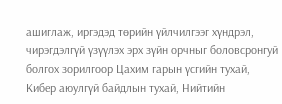ашиглаж, иргэдэд төрийн үйлчилгээг хүндрэл, чирэгдэлгүй үзүүлэх эрх зүйн орчныг боловсронгуй болгох зорилгоор Цахим гарын үсгийн тухай, Кибер аюулгүй байдлын тухай, Нийтийн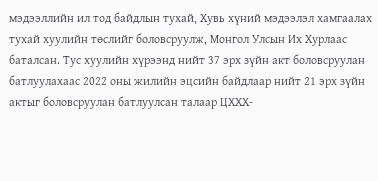мэдээллийн ил тод байдлын тухай, Хувь хүний мэдээлэл хамгаалах тухай хуулийн төслийг боловсруулж, Монгол Улсын Их Хурлаас баталсан. Тус хуулийн хүрээнд нийт 37 эрх зүйн акт боловсруулан батлуулахаас 2022 оны жилийн эцсийн байдлаар нийт 21 эрх зүйн актыг боловсруулан батлуулсан талаар ЦХХХ-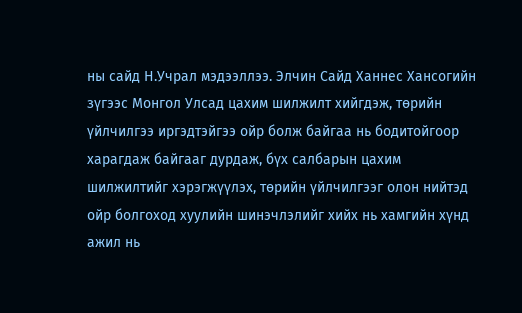ны сайд Н.Учрал мэдээллээ. Элчин Сайд Ханнес Хансогийн зүгээс Монгол Улсад цахим шилжилт хийгдэж, төрийн үйлчилгээ иргэдтэйгээ ойр болж байгаа нь бодитойгоор харагдаж байгааг дурдаж, бүх салбарын цахим шилжилтийг хэрэгжүүлэх, төрийн үйлчилгээг олон нийтэд ойр болгоход хуулийн шинэчлэлийг хийх нь хамгийн хүнд ажил нь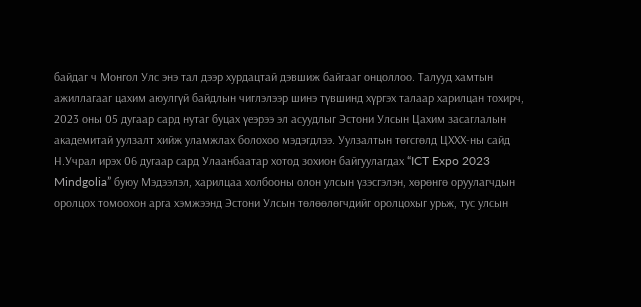байдаг ч Монгол Улс энэ тал дээр хурдацтай дэвшиж байгааг онцоллоо. Талууд хамтын ажиллагааг цахим аюулгүй байдлын чиглэлээр шинэ түвшинд хүргэх талаар харилцан тохирч, 2023 оны 05 дугаар сард нутаг буцах үеэрээ эл асуудлыг Эстони Улсын Цахим засаглалын академитай уулзалт хийж уламжлах болохоо мэдэгдлээ. Уулзалтын төгсгөлд ЦХХХ-ны сайд Н.Учрал ирэх 06 дугаар сард Улаанбаатар хотод зохион байгуулагдах “ICT Expo 2023 Mindgolia” буюу Мэдээлэл, харилцаа холбооны олон улсын үзэсгэлэн, хөрөнгө оруулагчдын оролцох томоохон арга хэмжээнд Эстони Улсын төлөөлөгчдийг оролцохыг урьж, тус улсын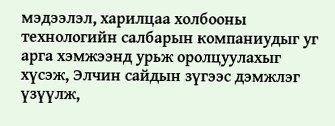мэдээлэл, харилцаа холбооны технологийн салбарын компаниудыг уг арга хэмжээнд урьж оролцуулахыг хүсэж, Элчин сайдын зүгээс дэмжлэг үзүүлж,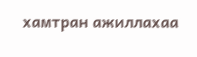хамтран ажиллахаа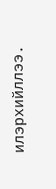илэрхийллээ.